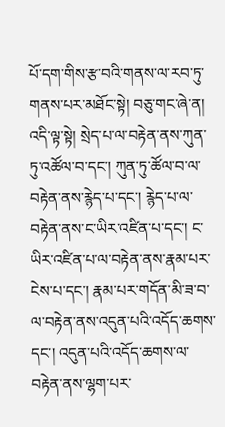པོ་དག་གིས་རྩ་བའི་གནས་ལ་རབ་ཏུ་གནས་པར་མཐོང་སྟེ། བཅུ་གང་ཞེ་ན། འདི་ལྟ་སྟེ། སྲེད་པ་ལ་བརྟེན་ནས་ཀུན་ཏུ་འཚོལ་བ་དང་། ཀུན་ཏུ་ཚོལ་བ་ལ་བརྟེན་ནས་རྙེད་པ་དང་། རྙེད་པ་ལ་བརྟེན་ནས་ང་ཡིར་འཛིན་པ་དང་། ང་ཡིར་འཛིན་པ་ལ་བརྟེན་ནས་རྣམ་པར་ངེས་པ་དང་། རྣམ་པར་གདོན་མི་ཟ་བ་ལ་བརྟེན་ནས་འདུན་པའི་འདོད་ཆགས་དང་། འདུན་པའི་འདོད་ཆགས་ལ་བརྟེན་ནས་ལྷག་པར་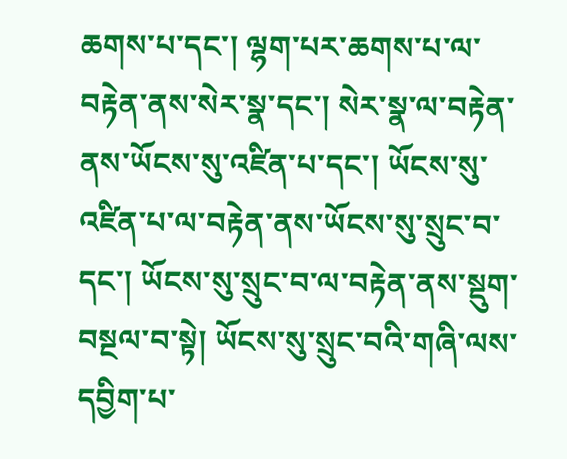ཆགས་པ་དང་། ལྷག་པར་ཆགས་པ་ལ་བརྟེན་ནས་སེར་སྣ་དང་། སེར་སྣ་ལ་བརྟེན་ནས་ཡོངས་སུ་འཛིན་པ་དང་། ཡོངས་སུ་འཛིན་པ་ལ་བརྟེན་ནས་ཡོངས་སུ་སྲུང་བ་དང་། ཡོངས་སུ་སྲུང་བ་ལ་བརྟེན་ནས་སྡུག་བསྔལ་བ་སྟེ། ཡོངས་སུ་སྲུང་བའི་གཞི་ལས་དབྱིག་པ་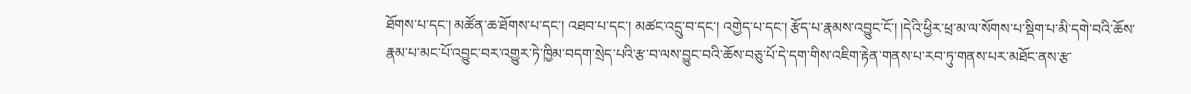ཐོགས་པ་དང་། མཚོན་ཆ་ཐོགས་པ་དང་། འཐབ་པ་དང་། མཚང་འདྲུ་བ་དང་། འགྱེད་པ་དང་། རྩོད་པ་རྣམས་འབྱུང་ངོ་། །དེའི་ཕྱིར་ཕྲ་མ་ལ་སོགས་པ་སྡིག་པ་མི་དགེ་བའི་ཆོས་རྣམ་པ་མང་པོ་འབྱུང་བར་འགྱུར་ཏེ་ཁྱིམ་བདག་སྲེད་པའི་རྩ་བ་ལས་བྱུང་བའི་ཆོས་བཅུ་པོ་དེ་དག་གིས་འཇིག་རྟེན་གནས་པ་རབ་ཏུ་གནས་པར་མཐོང་ནས་རྩ་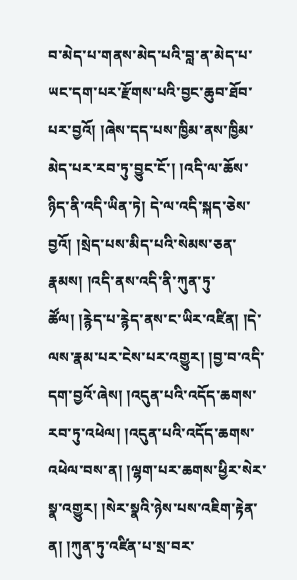བ་མེད་པ་གནས་མེད་པའི་བླ་ན་མེད་པ་ཡང་དག་པར་རྫོགས་པའི་བྱང་ཆུབ་ཐོབ་པར་བྱའོ། །ཞེས་དད་པས་ཁྱིམ་ནས་ཁྱིམ་མེད་པར་རབ་ཏུ་བྱུང་ངོ་། །འདི་ལ་ཆོས་ཉིད་ནི་འདི་ཡིན་ཏེ། དེ་ལ་འདི་སྐད་ཅེས་བྱའོ། །སྲེད་པས་མིད་པའི་སེམས་ཅན་རྣམས། །འདི་ནས་འདི་ནི་ཀུན་ཏུ་ཚོལ། །རྙེད་པ་རྙེད་ནས་ང་ཡིར་འཛིན། །དེ་ལས་རྣམ་པར་ངེས་པར་འགྱུར། །བྱ་བ་འདི་དག་བྱའོ་ཞེས། །འདུན་པའི་འདོད་ཆགས་རབ་ཏུ་འཕེལ། །འདུན་པའི་འདོད་ཆགས་འཕེལ་བས་ན། །ལྷག་པར་ཆགས་ཕྱིར་སེར་སྣ་འགྱུར། །སེར་སྣའི་ཉེས་པས་འཇིག་རྟེན་ན། །ཀུན་ཏུ་འཛིན་པ་སྲ་བར་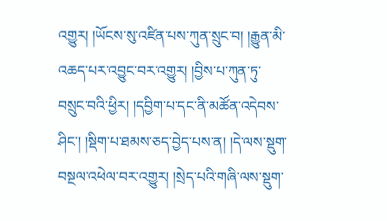འགྱུར། །ཡོངས་སུ་འཛིན་པས་ཀུན་སྲུང་བ། །རྒྱུན་མི་འཆད་པར་འབྱུང་བར་འགྱུར། །བྱིས་པ་ཀུན་ཏུ་བསྲུང་བའི་ཕྱིར། །དབྱིག་པ་དང་ནི་མཚོན་འདེབས་ཤིང་། །སྡིག་པ་ཐམས་ཅད་བྱེད་པས་ན། །དེ་ལས་སྡུག་བསྔལ་འཕེལ་བར་འགྱུར། །སྲེད་པའི་གཞི་ལས་སྡུག་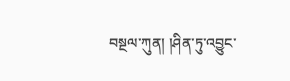བསྔལ་ཀུན། །ཤིན་ཏུ་འབྱུང་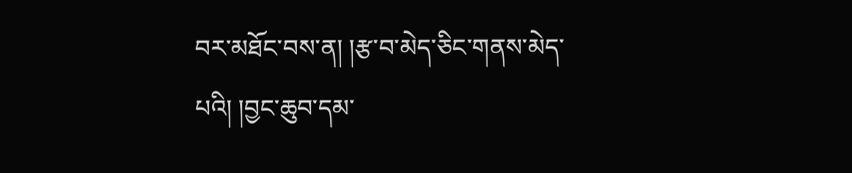བར་མཐོང་བས་ན། །རྩ་བ་མེད་ཅིང་གནས་མེད་པའི། །བྱང་ཆུབ་དམ་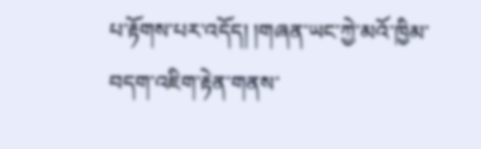པ་རྟོགས་པར་འདོད། །གཞན་ཡང་ཀྱེ་མའོ་ཁྱིམ་བདག་འཇིག་རྟེན་གནས་